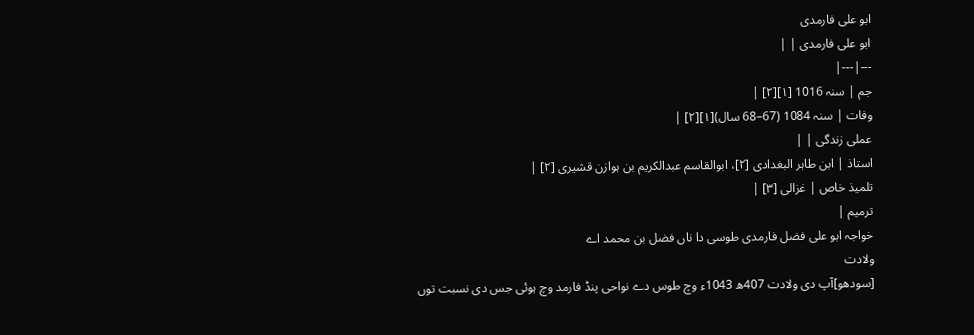ابو علی فارمدی
ابو علی فارمدی | |
---|---|
جم | سنہ 1016 [۱][۲] |
وفات | سنہ 1084 (67–68 سال)[۱][۲] |
عملی زندگی | |
استاذ | ابن طاہر البغدادی [۲]، ابوالقاسم عبدالکریم بن ہوازن قشیری [۲] |
تلمیذ خاص | غزالی [۳] |
ترمیم |
خواجہ ابو علی فضل فارمدی طوسی دا ناں فضل بن محمد اے
ولادت
[سودھو]آپ دی ولادت 407ھ 1043ء وچ طوس دے نواحی پنڈ فارمد وچ ہوئی جس دی نسبت توں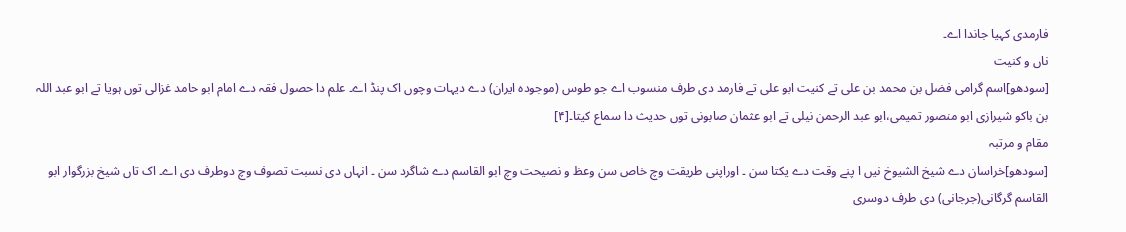فارمدی کہیا جاندا اے۔
ناں و کنیت
[سودھو]اسم گرامی فضل بن محمد بن علی تے کنیت ابو علی تے فارمد دی طرف منسوب اے جو طوس (موجودہ ایران) دے دیہات وچوں اک پنڈ اے۔ علم دا حصول فقہ دے امام ابو حامد غزالی توں ہويا تے ابو عبد اللہ بن باکو شیرازی ابو منصور تمیمی،ابو عبد الرحمن نیلی تے ابو عثمان صابونی توں حدیث دا سماع کيتا۔[۴]
مقام و مرتبہ
[سودھو]خراسان دے شیخ الشیوخ نيں ا پنے وقت دے یکتا سن ۔ اوراپنی طریقت وچ خاص سن وعظ و نصیحت وچ ابو القاسم دے شاگرد سن ۔ انہاں دی نسبت تصوف وچ دوطرف دی اے۔ اک تاں شیخ بزرگوار ابو القاسم گرگانی(جرجانی) دی طرف دوسری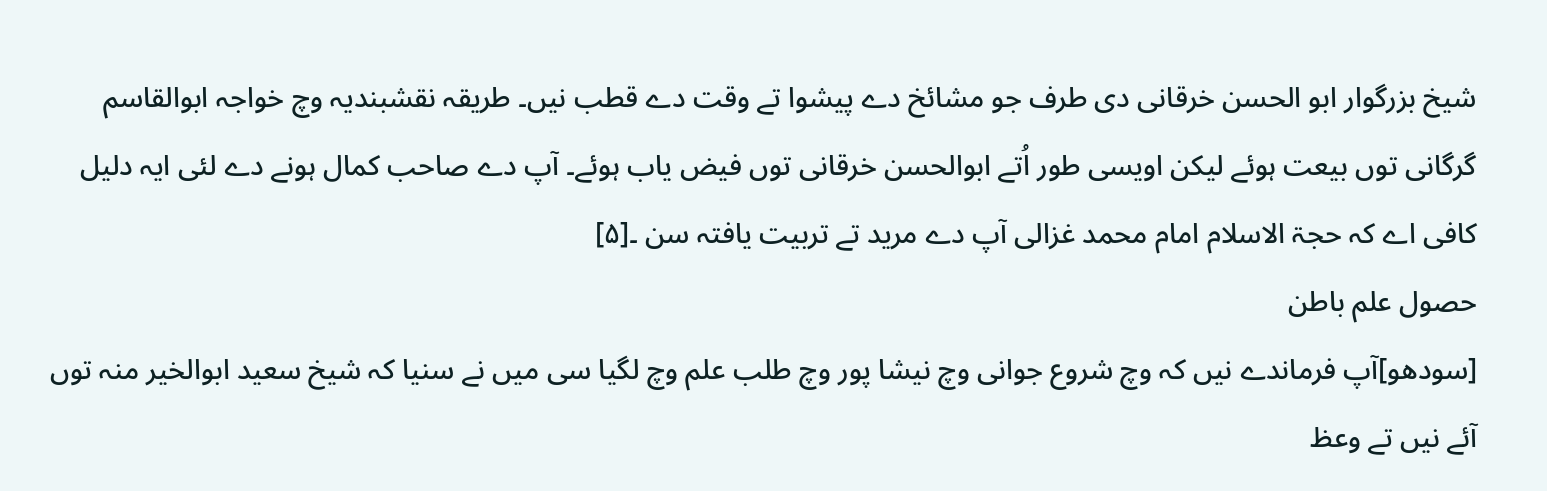شیخ بزرگوار ابو الحسن خرقانی دی طرف جو مشائخ دے پیشوا تے وقت دے قطب نيں۔ طریقہ نقشبندیہ وچ خواجہ ابوالقاسم گرگانی توں بیعت ہوئے لیکن اویسی طور اُتے ابوالحسن خرقانی توں فیض یاب ہوئے۔ آپ دے صاحب کمال ہونے دے لئی ایہ دلیل کافی اے کہ حجۃ الاسلام امام محمد غزالی آپ دے مرید تے تربیت یافتہ سن ۔[۵]
حصول علم باطن
[سودھو]آپ فرماندے نيں کہ وچ شروع جوانی وچ نیشا پور وچ طلب علم وچ لگیا سی ميں نے سنیا کہ شیخ سعید ابوالخیر منہ توں آئے نيں تے وعظ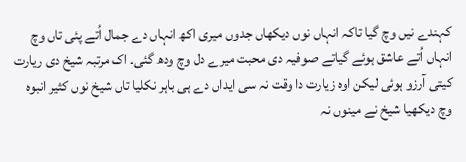کہندے نيں وچ گیا تاکہ انہاں نوں دیکھاں جدوں میری اکھ انہاں دے جمال اُتے پئی تاں وچ انہاں اُتے عاشق ہوئے گیاتے صوفیہ دی محبت میرے دل وچ ودھ گئی۔ اک مرتبہ شیخ دی ریارت کيتی آرزو ہوئی لیکن اوہ زیارت دا وقت نہ سی ایداں دے ہی باہر نکلیا تاں شیخ نوں کثیر انبوہ وچ دیکھیا شیخ نے مینوں نہ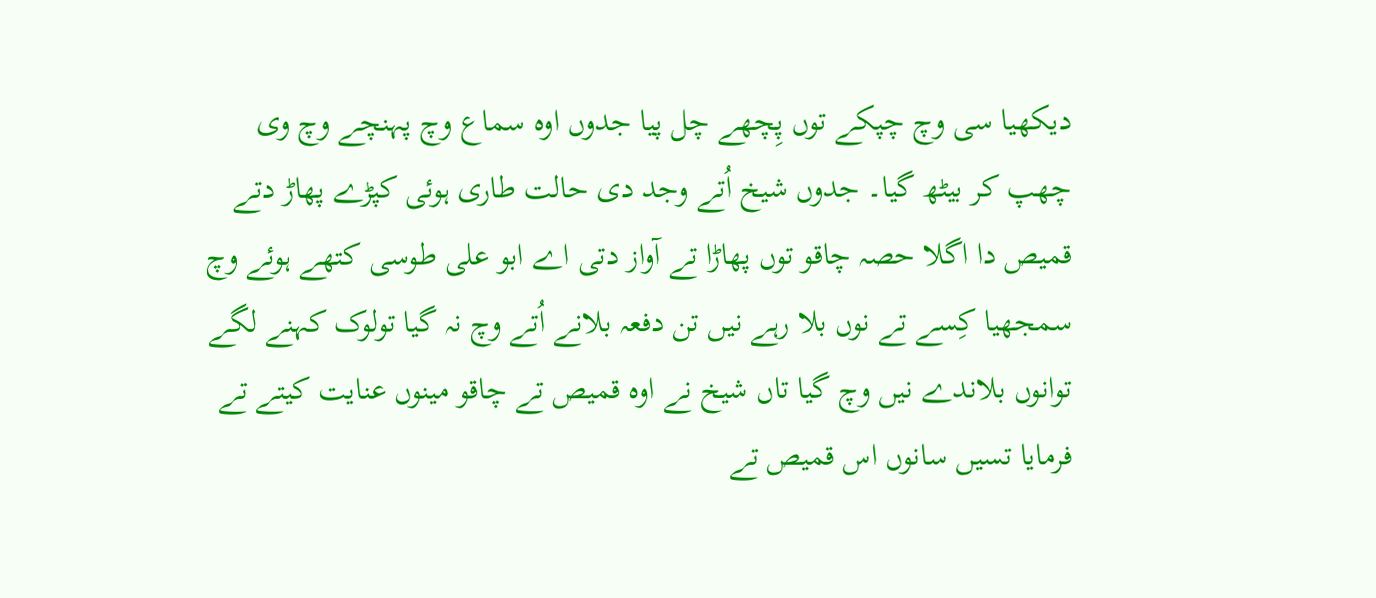دیکھیا سی وچ چپکے توں پِچھے چل پيا جدوں اوہ سماع وچ پہنچے وچ وی چھپ کر بیٹھ گیا۔ جدوں شیخ اُتے وجد دی حالت طاری ہوئی کپڑے پھاڑ دتے قمیص دا اگلا حصہ چاقو توں پھاڑا تے آواز دتی اے ابو علی طوسی کتھے ہوئے وچ سمجھیا کِسے تے نوں بلا رہے نيں تن دفعہ بلانے اُتے وچ نہ گیا تولوک کہنے لگے توانوں بلاندے نيں وچ گیا تاں شیخ نے اوہ قمیص تے چاقو مینوں عنایت کیتے تے فرمایا تسيں سانوں اس قمیص تے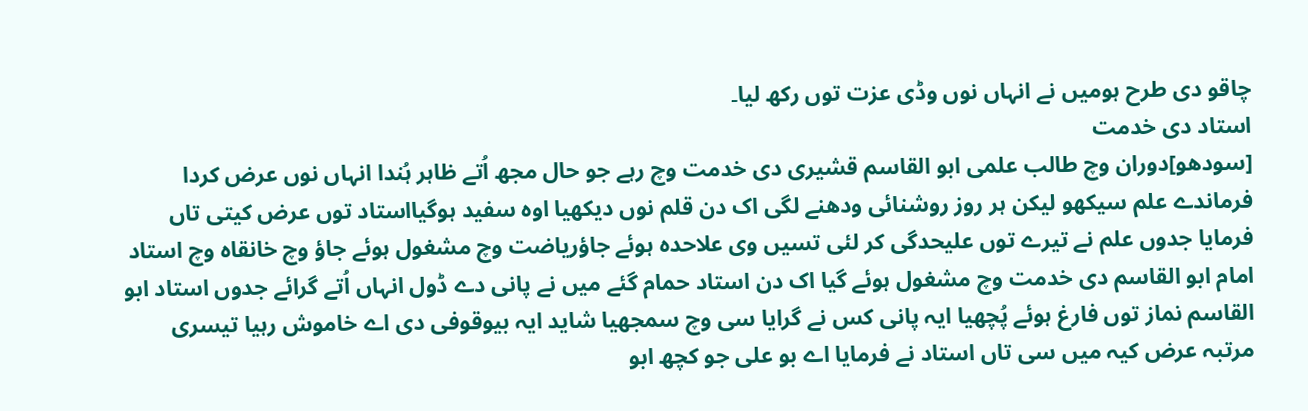چاقو دی طرح ہوميں نے انہاں نوں وڈی عزت توں رکھ لیا۔
استاد دی خدمت
[سودھو]دوران وچ طالب علمی ابو القاسم قشیری دی خدمت وچ رہے جو حال مجھ اُتے ظاہر ہُندا انہاں نوں عرض کردا فرماندے علم سیکھو لیکن ہر روز روشنائی ودھنے لگی اک دن قلم نوں دیکھیا اوہ سفید ہوگیااستاد توں عرض کيتی تاں فرمایا جدوں علم نے تیرے توں علیحدگی کر لئی تسيں وی علاحدہ ہوئے جاؤریاضت وچ مشغول ہوئے جاؤ وچ خانقاہ وچ استاد امام ابو القاسم دی خدمت وچ مشغول ہوئے گیا اک دن استاد حمام گئے ميں نے پانی دے ڈول انہاں اُتے گرائے جدوں استاد ابو القاسم نماز توں فارغ ہوئے پُچھیا ایہ پانی کس نے گرایا سی وچ سمجھیا شاید ایہ بیوقوفی دی اے خاموش رہیا تیسری مرتبہ عرض کیہ ميں سی تاں استاد نے فرمایا اے بو علی جو کچھ ابو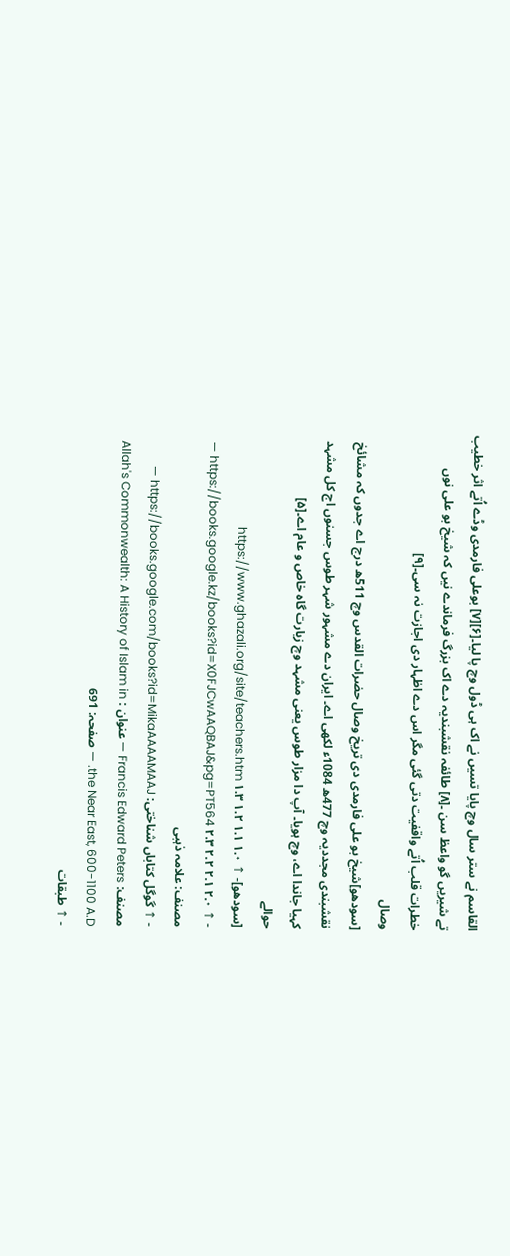القاسم نے ستر سال وچ پایا تسيں نے اک ہی ڈول وچ پا لیا۔[۶][۷] بوعلی فارمدی وڈے اُتے اثر خطیب تے شیريں گو واعظ سن ۔[۸] طائفہ نقشبندیہ دے اک بزرگ فرماندے نيں کہ شیخ بو علی نوں خطرات قلب اُتے واقفیت دتی گئی مگر اس دے اظہار دی اجازت نہ سی۔[۹]
وصال
[سودھو]شیخ بو علی فارمدی دی تریخ وصال حضرات القدس وچ 511ھ درج اے جدوں کہ مشائخ نقشبندی مجددیہ وچ 477ھ 1084ء لکھی اے۔ ایران دے مشہور شہر طوس جسنوں اج کل مشہد کہیا جاندا اے، وچ ہويا۔ آپ دا مزار طوس یعنی مشہد وچ زیارت گاہ خاص و عام اے۔[۵]
حوالے
[سودھو]- ↑ ۱.۰ ۱.۱ ۱.۲ ۱.۳ https://www.ghazali.org/site/teachers.htm
- ↑ ۲.۰ ۲.۱ ۲.۲ ۲.۳ https://books.google.kz/books?id=X0FJCwAAQBAJ&pg=PT564 — مصنف: علامہ ذہبی
- ↑ گوگل کتاباں شناختی: https://books.google.com/books?id=MikaAAAAMAAJ — مصنف: Francis Edward Peters — عنوان : Allah's Commonwealth: A History of Islam in the Near East, 600-1100 A.D. — صفحہ: 691
- ↑ طبقات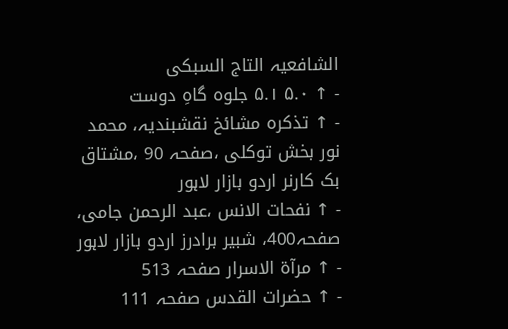الشافعیہ التاج السبکی
- ↑ ۵.۰ ۵.۱ جلوہ گاہِ دوست
- ↑ تذکرہ مشائخ نقشبندیہ، محمد نور بخش توکلی ،صفحہ 90 ،مشتاق بک کارنر اردو بازار لاہور
- ↑ نفحات الانس ،عبد الرحمن جامی، صفحہ400، شبیر برادرز اردو بازار لاہور
- ↑ مرآۃ الاسرار صفحہ 513
- ↑ حضرات القدس صفحہ 111